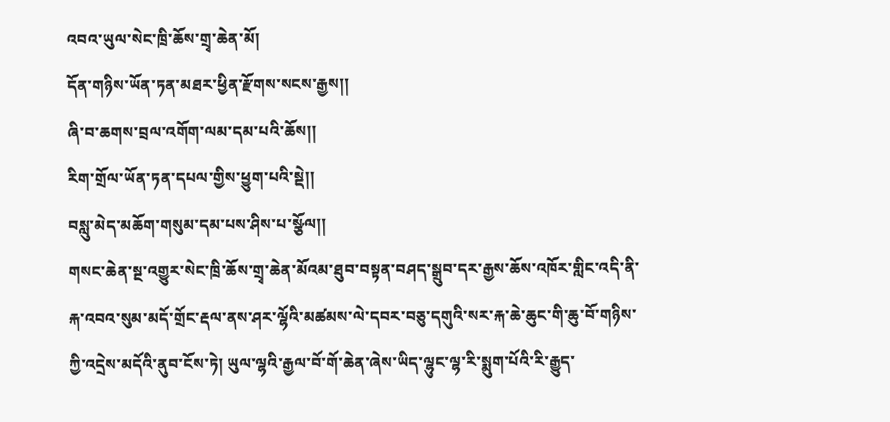འབའ་ཡུལ་སེང་ཁྲི་ཆོས་གྲྭ་ཆེན་མོ།
དོན་གཉིས་ཡོན་ཏན་མཐར་ཕྱིན་རྫོགས་སངས་རྒྱས།།
ཞི་བ་ཆགས་བྲལ་འགོག་ལམ་དམ་པའི་ཆོས།།
རིག་གྲོལ་ཡོན་ཏན་དཔལ་གྱིས་ཕྱུག་པའི་སྡེ།།
བསླུ་མེད་མཆོག་གསུམ་དམ་པས་ཤིས་པ་སྩོལ།།
གསང་ཆེན་སྔ་འགྱུར་སེང་ཁྲི་ཆོས་གྲྭ་ཆེན་མོའམ་ཐུབ་བསྟན་བཤད་སྒྲུབ་དར་རྒྱས་ཆོས་འཁོར་གླིང་འདི་ནི་རྐ་འབའ་སུམ་མདོ་གྲོང་རྡལ་ནས་ཤར་ལྷོའི་མཚམས་ལེ་དབར་བཅུ་དགུའི་སར་རྐ་ཆེ་ཆུང་གི་ཆུ་བོ་གཉིས་ཀྱི་འདྲེས་མདོའི་ནུབ་ངོས་ཏེ། ཡུལ་ལྷའི་རྒྱལ་བོ་གོ་ཆེན་ཞེས་ཡིད་ལྷུང་ལྷ་རི་སྨུག་པོའི་རི་རྒྱུད་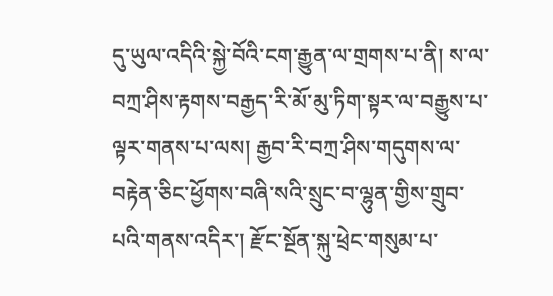དུ་ཡུལ་འདིའི་སྐྱེ་བོའི་ངག་རྒྱུན་ལ་གྲགས་པ་ནི། ས་ལ་བཀྲ་ཤིས་རྟགས་བརྒྱད་རི་མོ་མུ་ཏིག་སྟར་ལ་བརྒྱུས་པ་ལྟར་གནས་པ་ལས། རྒྱབ་རི་བཀྲ་ཤིས་གདུགས་ལ་བརྟེན་ཅིང་ཕྱོགས་བཞི་སའི་སྲུང་བ་ལྷུན་གྱིས་གྲུབ་པའི་གནས་འདིར་། རྫོང་སྔོན་སྐུ་ཕྲེང་གསུམ་པ་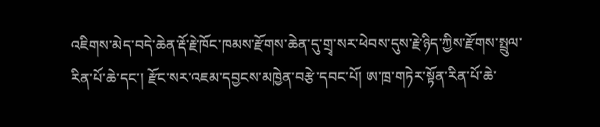འཇིགས་མེད་བདེ་ཆེན་རྡོ་རྗེ་ཁོང་ཁམས་རྫོགས་ཆེན་དུ་གྲྭ་སར་ཕེབས་དུས་རྗེ་ཉིད་ཀྱིས་རྫོགས་སྤྲུལ་རིན་པོ་ཆེ་དང་། རྫོང་སར་འཇམ་དབྱངས་མཁྱེན་བརྩེ་དབང་པོ། ཨ་ཁྲ་གཏེར་སྟོན་རིན་པོ་ཆེ་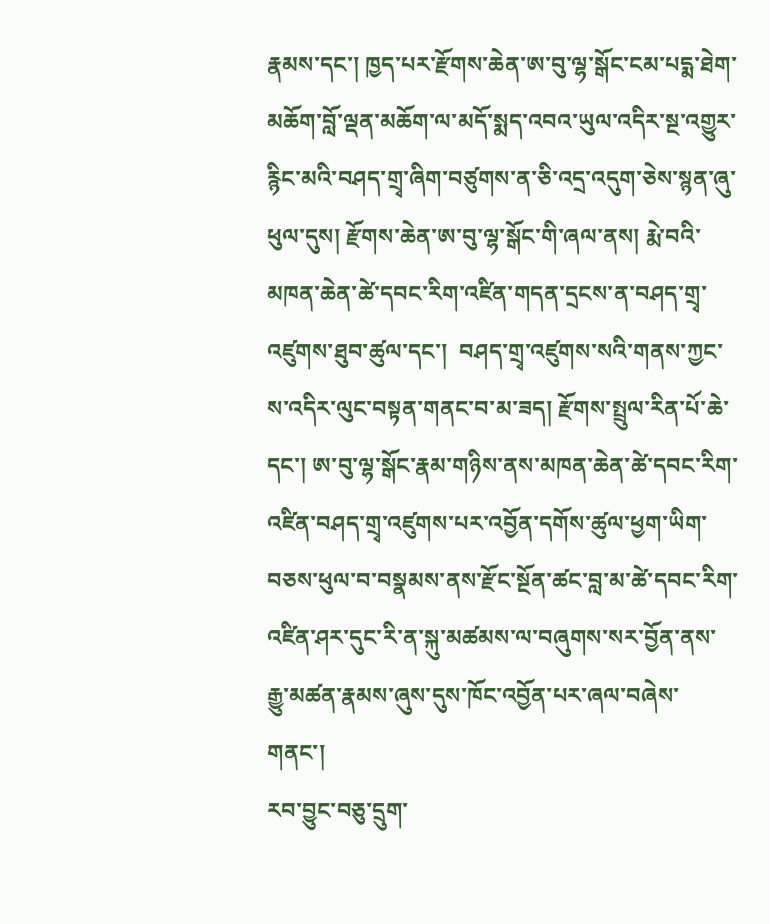རྣམས་དང་། ཁྱད་པར་རྫོགས་ཆེན་ཨ་བུ་ལྷ་སྒོང་ངམ་པདྨ་ཐེག་མཆོག་བློ་ལྡན་མཆོག་ལ་མདོ་སྨད་འབའ་ཡུལ་འདིར་སྔ་འགྱུར་རྙིང་མའི་བཤད་གྲྭ་ཞིག་བཙུགས་ན་ཅི་འདྲ་འདུག་ཅེས་སྙན་ཞུ་ཕུལ་དུས། རྫོགས་ཆེན་ཨ་བུ་ལྷ་སྒོང་གི་ཞལ་ནས། རྨེ་བའི་མཁན་ཆེན་ཚེ་དབང་རིག་འཛིན་གདན་དྲངས་ན་བཤད་གྲྭ་འཛུགས་ཐུབ་ཚུལ་དང་།  བཤད་གྲྭ་འཛུགས་སའི་གནས་ཀྱང་ས་འདིར་ལུང་བསྟན་གནང་བ་མ་ཟད། རྫོགས་སྤྲུལ་རིན་པོ་ཆེ་དང་། ཨ་བུ་ལྷ་སྒོང་རྣམ་གཉིས་ནས་མཁན་ཆེན་ཚེ་དབང་རིག་འཛིན་བཤད་གྲྭ་འཛུགས་པར་འབྱོན་དགོས་ཚུལ་ཕྱག་ཡིག་བཅས་ཕུལ་བ་བསྣམས་ནས་རྫོང་སྔོན་ཚང་བླ་མ་ཚེ་དབང་རིག་འཛིན་ཤར་དུང་རི་ན་སྐུ་མཚམས་ལ་བཞུགས་སར་བྱོན་ནས་རྒྱུ་མཚན་རྣམས་ཞུས་དུས་ཁོང་འབྱོན་པར་ཞལ་བཞེས་གནང་།
རབ་བྱུང་བཅུ་དྲུག་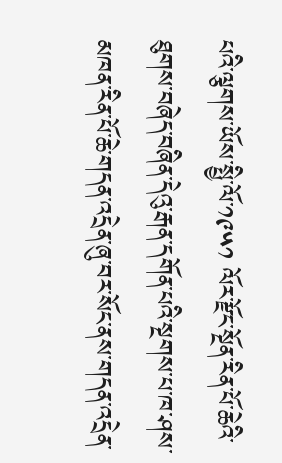པའི་ལྕགས་ཡོས་སྤྱི་ལོ་༡༩༥༡ ལོར་རྫོང་སྔོན་རིན་པོ་ཆེའི་ཐུགས་བཞེད་བཞིན་དེའུ་རྒན་དགོན་པའི་སྔགས་པ་ཁ་ཤས་མཁན་རིན་པོ་ཆེ་གདན་འདྲེན་ཞུ་བར་སོང་ནས་གདན་འདྲེན་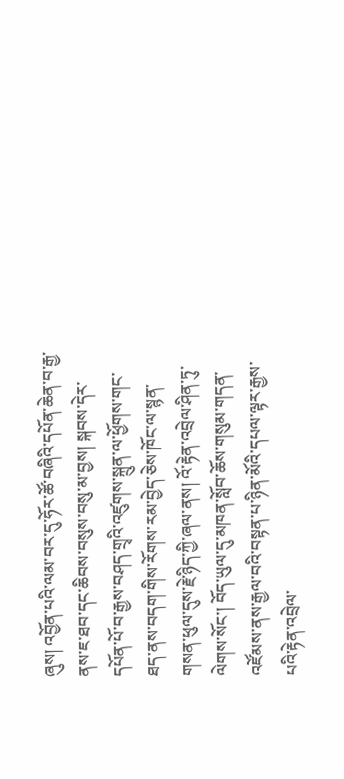ཞུས། འབྱོན་པའི་ལམ་བར་དུ་ཧོར་ཚོ་བཞིའི་དཔོན་ཆེན་བ་རྒྱ་ནས་ཇ་ཐབ་དང་ཆིབས་བསུས་བསུ་མ་བྱས། སྐབས་དེར་དཔོན་པོ་བ་རྒྱས་བཤད་གྲྭའི་འཛུགས་སྐྲུན་ལ་ཕྱོགས་གང་ཐད་ནས་བདག་གིས་རོགས་རམ་བྱེད་ཅེས་ཁོང་ལ་སྙན་གསན་ཕུལ་དུས་རྗེ་ཉིད་ཀྱི་ཞལ་ནས། འོ་རྟེན་འབྲེལ་ཤིན་ཏུ་ལེགས་སོང་། བོད་ཡུལ་དུ་མཁན་སློབ་ཆོས་གསུམ་གདན་འཛོམས་ནས་རྒྱལ་བའི་བསྟན་པ་ཉིན་མོའི་དཔལ་ལྟར་རྒྱས་པའི་རྟེན་འབྲེལ་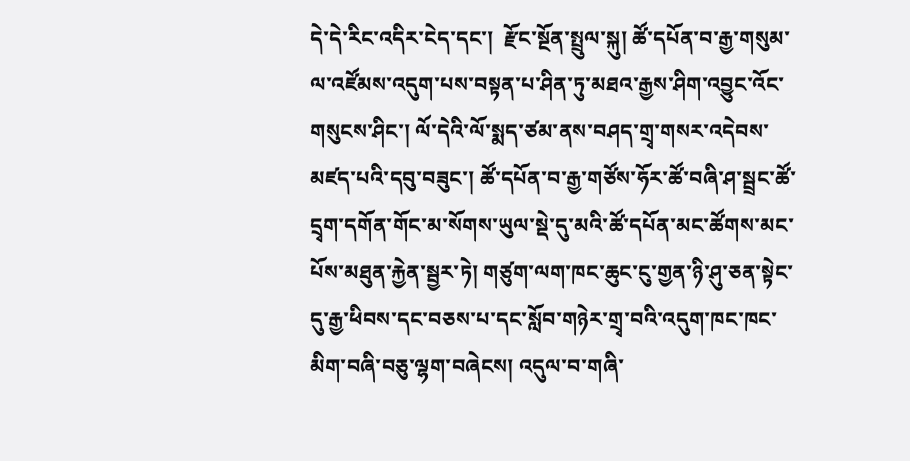དེ་དེ་རིང་འདིར་ངེད་དང་།  རྫོང་སྔོན་སྤྲུལ་སྐུ། ཚོ་དཔོན་བ་རྒྱ་གསུམ་ལ་འཛོམས་འདུག་པས་བསྟན་པ་ཤིན་ཏུ་མཐའ་རྒྱས་ཤིག་འབྱུང་འོང་གསུངས་ཤིང་། ལོ་དེའི་ལོ་སྨད་ཙམ་ནས་བཤད་གྲྭ་གསར་འདེབས་མཛད་པའི་དབུ་བཟུང་། ཚོ་དཔོན་བ་རྒྱ་གཙོས་ཧོར་ཚོ་བཞི་ཤ་སྦྲང་ཚོ་དྲྭག་དགོན་གོང་མ་སོགས་ཡུལ་སྡེ་དུ་མའི་ཚོ་དཔོན་མང་ཚོགས་མང་པོས་མཐུན་རྐྱེན་སྦྱར་ཏེ། གཙུག་ལག་ཁང་ཆུང་ངུ་གྱན་ཉི་ཤུ་ཅན་སྟེང་དུ་རྒྱ་ཕིབས་དང་བཅས་པ་དང་སློབ་གཉེར་གྲྭ་བའི་འདུག་ཁང་ཁང་མིག་བཞི་བཅུ་ལྷག་བཞེངས། འདུལ་བ་གཞི་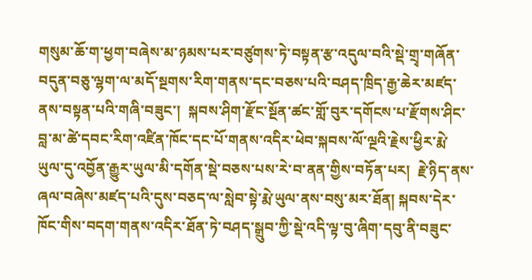གསུམ་ཆོ་ག་ཕྱག་བཞེས་མ་ཉམས་པར་བཙུགས་ཏེ་བསྟན་རྩ་འདུལ་བའི་སྡེ་གྲྭ་གཞོན་བདུན་བཅུ་ལྷག་ལ་མདོ་སྔགས་རིག་གནས་དང་བཅས་པའི་བཤད་ཁྲིད་རྒྱ་ཆེར་མཛད་ནས་བསྟན་པའི་གཞི་བཟུང་།  སྐབས་ཤིག་རྫོང་སྔོན་ཚང་གློ་བུར་དགོངས་པ་རྫོགས་ཤིང་བླ་མ་ཚེ་དབང་རིག་འཛིན་ཁོང་དང་པོ་གནས་འདིར་ཕེབ་སྐབས་ལོ་ལྔའི་རྗེས་ཕྱིར་རྨེ་ཡུལ་དུ་འབྱོན་རྒྱུར་ཡུལ་མི་དགོན་སྡེ་བཅས་པས་རེ་བ་ནན་གྱིས་བཏོན་པར།  རྗེ་ཉིད་ནས་ཞལ་བཞེས་མཛད་པའི་དུས་བཅད་ལ་སླེབ་སྟེ་རྨེ་ཡུལ་ནས་བསུ་མར་ཐོན། སྐབས་དེར་ཁོང་གིས་བདག་གནས་འདིར་ཐོན་ཏེ་བཤད་སྒྲུབ་ཀྱི་སྡེ་འདི་ལྟ་བུ་ཞིག་དབུ་ནི་བཟུང་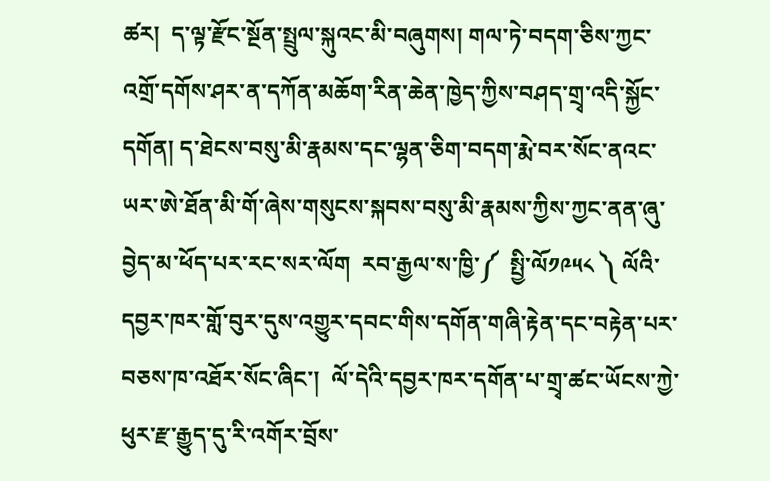ཚར།  ད་ལྟ་རྫོང་སྔོན་སྤྲུལ་སྐུའང་མི་བཞུགས། གལ་ཏེ་བདག་ཅིས་ཀྱང་འགྲོ་དགོས་ཤར་ན་དཀོན་མཆོག་རིན་ཆེན་ཁྱེད་ཀྱིས་བཤད་གྲྭ་འདི་སྐྱོང་དགོན། ད་ཐེངས་བསུ་མི་རྣམས་དང་ལྷན་ཅིག་བདག་རྨེ་བར་སོང་ནའང་ཡར་ཨེ་ཐོན་མི་གོ་ཞེས་གསུངས་སྐབས་བསུ་མི་རྣམས་ཀྱིས་ཀྱང་ནན་ཞུ་བྱེད་མ་ཕོད་པར་རང་སར་ལོག  རབ་རྒྱལ་ས་ཁྱི་༼  སྤྱི་ལོ༡༩༥༨ ༽ ལོའི་དབྱར་ཁར་གློ་བུར་དུས་འགྱུར་དབང་གིས་དགོན་གཞི་རྟེན་དང་བརྟེན་པར་བཅས་ཁ་འཐོར་སོང་ཞིང་།  ལོ་དེའི་དབྱར་ཁར་དགོན་པ་གྲྭ་ཚང་ཡོངས་ཀྱེ་ཕུར་རྫ་རྒྱུད་དུ་རི་འགོར་བྲོས་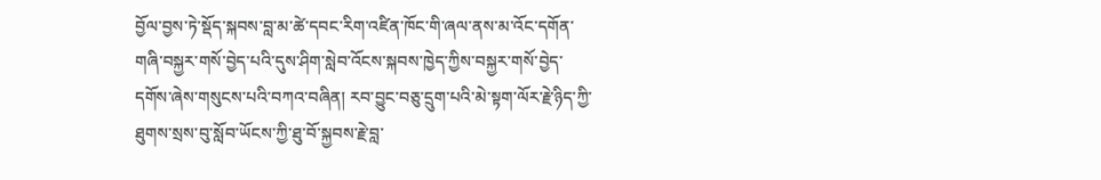བྱོལ་བྱས་ཏེ་སྡོད་སྐབས་བླ་མ་ཚེ་དབང་རིག་འཛིན་ཁོང་གི་ཞལ་ནས་མ་འོང་དགོན་གཞི་བསྐྱར་གསོ་བྱེད་པའི་དུས་ཤིག་སླེབ་འོངས་སྐབས་ཁྱེད་ཀྱིས་བསྐྱར་གསོ་བྱེད་དགོས་ཞེས་གསུངས་པའི་བཀའ་བཞིན། རབ་བྱུང་བཅུ་དྲུག་པའི་མེ་སྟག་ལོར་རྗེ་ཉིད་ཀྱི་ཐུགས་སྲས་བུ་སློབ་ཡོངས་ཀྱི་ཐུ་བོ་སྐྱབས་རྗེ་བླ་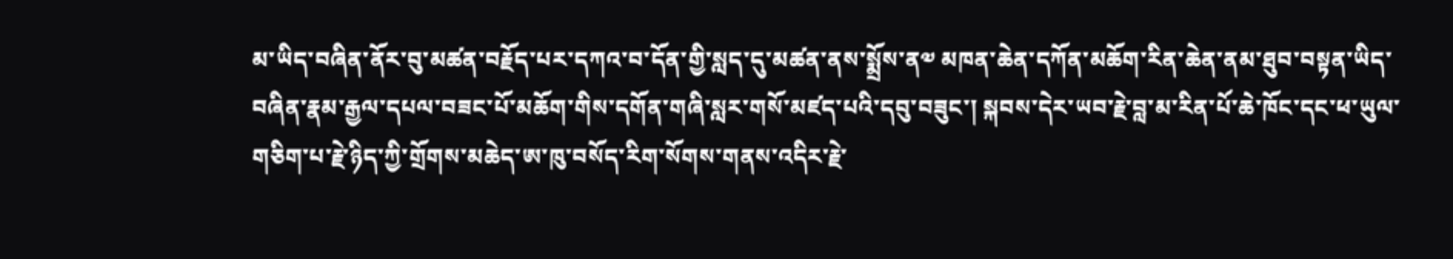མ་ཡིད་བཞིན་ནོར་བུ་མཚན་བརྗོད་པར་དཀའ་བ་དོན་གྱི་སླད་དུ་མཚན་ནས་སྨྲོས་ན༧ མཁན་ཆེན་དཀོན་མཆོག་རིན་ཆེན་ནམ་ཐུབ་བསྟན་ཡིད་བཞིན་རྣམ་རྒྱལ་དཔལ་བཟང་པོ་མཆོག་གིས་དགོན་གཞི་སླར་གསོ་མཛད་པའི་དབུ་བཟུང་། སྐབས་དེར་ཡབ་རྗེ་བླ་མ་རིན་པོ་ཆེ་ཁོང་དང་ཕ་ཡུལ་གཅིག་པ་རྗེ་ཉིད་ཀྱི་གྲོགས་མཆེད་ཨ་ཁུ་བསོད་རིག་སོགས་གནས་འདིར་རྗེ་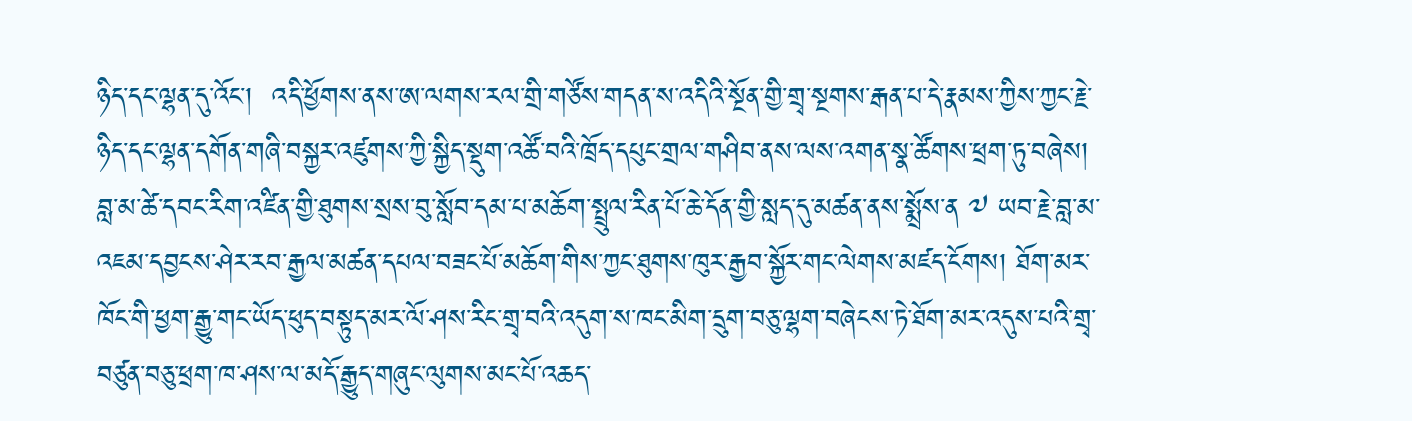ཉིད་དང་ལྷན་དུ་འོང་།  འདི་ཕྱོགས་ནས་ཨ་ལགས་རལ་གྲི་གཙོས་གདན་ས་འདིའི་སྔོན་གྱི་གྲྭ་སྔགས་རྒན་པ་དེ་རྣམས་ཀྱིས་ཀྱང་རྗེ་ཉིད་དང་ལྷན་དགོན་གཞི་བསྐྱར་འཛུགས་ཀྱི་སྐྱིད་སྡུག་འཚོ་བའི་ཁྲོད་དཔུང་གྲལ་གཤིབ་ནས་ལས་འགན་སྣ་ཚོགས་ཕྲག་ཏུ་བཞེས། བླ་མ་ཚེ་དབང་རིག་འཛིན་གྱི་ཐུགས་སྲས་བུ་སློབ་དམ་པ་མཆོག་སྤྲུལ་རིན་པོ་ཆེ་དོན་གྱི་སླད་དུ་མཚན་ནས་སྨྲོས་ན ༧ ཡབ་རྗེ་བླ་མ་འཇམ་དབྱངས་ཤེར་རབ་རྒྱལ་མཚན་དཔལ་བཟང་པོ་མཆོག་གིས་ཀྱང་ཐུགས་ཁུར་རྒྱབ་སྐྱོར་གང་ལེགས་མཛད་ངོགས། ཐོག་མར་ཁོང་གི་ཕྱག་རྒྱུ་གང་ཡོད་ཕུད་བསྟུད་མར་ལོ་ཤས་རིང་གྲྭ་བའི་འདུག་ས་ཁང་མིག་དྲུག་བཅུ་ལྷག་བཞེངས་ཏེ་ཐོག་མར་འདུས་པའི་གྲྭ་བཙུན་བཅུ་ཕྲག་ཁ་ཤས་ལ་མདོ་རྒྱུད་གཞུང་ལུགས་མང་པོ་འཆད་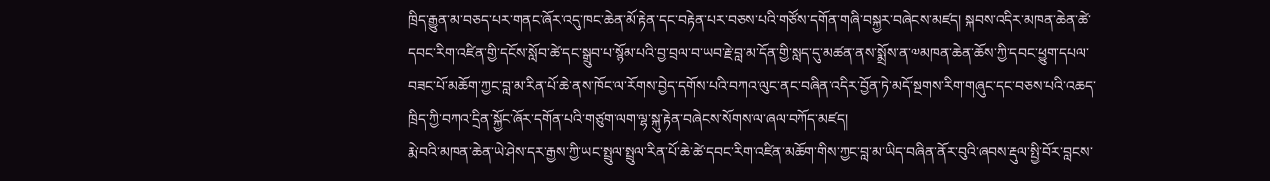ཁྲིད་རྒྱུན་མ་བཅད་པར་གནང་ཞོར་འདུ་ཁང་ཆེན་མོ་རྟེན་དང་བརྟེན་པར་བཅས་པའི་གཙོས་དགོན་གཞི་བསྐྱར་བཞེངས་མཛད། སྐབས་འདིར་མཁན་ཆེན་ཚེ་དབང་རིག་འཛིན་གྱི་དངོས་སློབ་ཚེ་དང་སྒྲུབ་པ་སྙོམ་པའི་བྱ་བྲལ་བ་ཡབ་རྗེ་བླ་མ་དོན་གྱི་སླད་དུ་མཚན་ནས་སྨྲོས་ན་༧མཁན་ཆེན་ཆོས་ཀྱི་དབང་ཕྱུག་དཔལ་བཟང་པོ་མཆོག་ཀྱང་བླ་མ་རིན་པོ་ཆེ་ནས་ཁོང་ལ་རོགས་བྱེད་དགོས་པའི་བཀའ་ལུང་ནང་བཞིན་འདིར་བྱོན་ཏེ་མདོ་སྔགས་རིག་གཞུང་དང་བཅས་པའི་འཆད་ཁྲིད་ཀྱི་བཀའ་དྲིན་སྐྱོང་ཞོར་དགོན་པའི་གཙུག་ལག་ལྷ་སྐུ་རྟེན་བཞེངས་སོགས་ལ་ཞལ་བཀོད་མཛད།
རྨེ་བའི་མཁན་ཆེན་ཡེ་ཤེས་དར་རྒྱས་ཀྱི་ཡང་སྤྲུལ་སྤྲུལ་རིན་པོ་ཆེ་ཚེ་དབང་རིག་འཛིན་མཆོག་གིས་ཀྱང་བླ་མ་ཡིད་བཞིན་ནོར་བུའི་ཞབས་རྡུལ་སྤྱི་བོར་བླངས་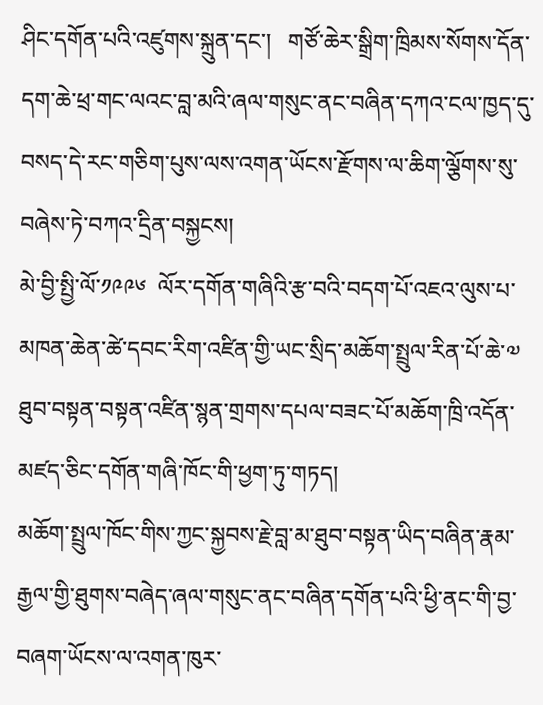ཤིང་དགོན་པའི་འཛུགས་སྐྲུན་དང་།   གཙོ་ཆེར་སྒྲིག་ཁྲིམས་སོགས་དོན་དག་ཆེ་ཕྲ་གང་ལའང་བླ་མའི་ཞལ་གསུང་ནང་བཞིན་དཀའ་ངལ་ཁྱད་དུ་བསད་དེ་རང་གཅིག་པུས་ལས་འགན་ཡོངས་རྫོགས་ལ་ཆིག་ལྕོགས་སུ་བཞེས་ཏེ་བཀའ་དྲིན་བསྐྱངས།
མེ་བྱི་སྤྱི་ལོ་༡༩༩༦  ལོར་དགོན་གཞིའི་རྩ་བའི་བདག་པོ་འཇའ་ལུས་པ་མཁན་ཆེན་ཚེ་དབང་རིག་འཛིན་གྱི་ཡང་སྲིད་མཆོག་སྤྲུལ་རིན་པོ་ཆེ་༧  ཐུབ་བསྟན་བསྟན་འཛིན་སྙན་གྲགས་དཔལ་བཟང་པོ་མཆོག་ཁྲི་འདོན་མཛད་ཅིང་དགོན་གཞི་ཁོང་གི་ཕྱག་ཏུ་གཏད།
མཆོག་སྤྲུལ་ཁོང་གིས་ཀྱང་སྐྱབས་རྗེ་བླ་མ་ཐུབ་བསྟན་ཡིད་བཞིན་རྣམ་རྒྱལ་གྱི་ཐུགས་བཞེད་ཞལ་གསུང་ནང་བཞིན་དགོན་པའི་ཕྱི་ནང་གི་བྱ་བཞག་ཡོངས་ལ་འགན་ཁུར་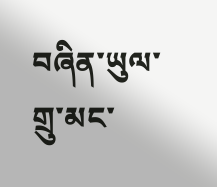བཞིན་ཡུལ་གྲུ་མང་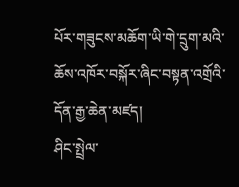པོར་གཟུངས་མཆོག་ཡི་གེ་དྲུག་མའི་ཆོས་འཁོར་བསྐོར་ཞིང་བསྟན་འགྲོའི་དོན་རྒྱ་ཆེན་མཛད།
ཤིང་སྤྲེལ་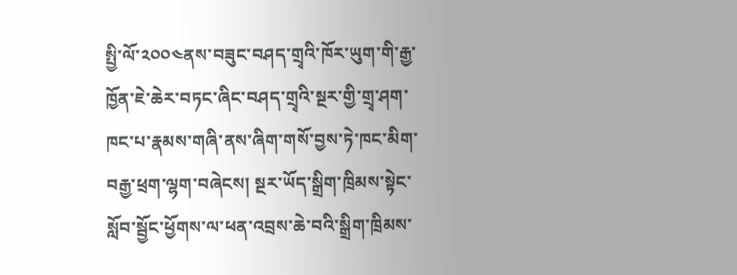སྤྱི་ལོ་༢༠༠༤ནས་བཟུང་བཤད་གྲྭའི་ཁོར་ཡུག་གི་རྒྱ་ཁྱོན་ཇེ་ཆེར་བཏང་ཞིང་བཤད་གྲྭའི་སྔར་གྱི་གྲྭ་ཤག་ཁང་པ་རྣམས་གཞི་ནས་ཞིག་གསོ་བྱས་ཏེ་ཁང་མིག་བརྒྱ་ཕྲག་ལྷག་བཞེངས། སྔར་ཡོད་སྒྲིག་ཁྲིམས་སྟེང་སློབ་སྦྱོང་ཕྱོགས་ལ་ཕན་འབྲས་ཆེ་བའི་སྒྲིག་ཁྲིམས་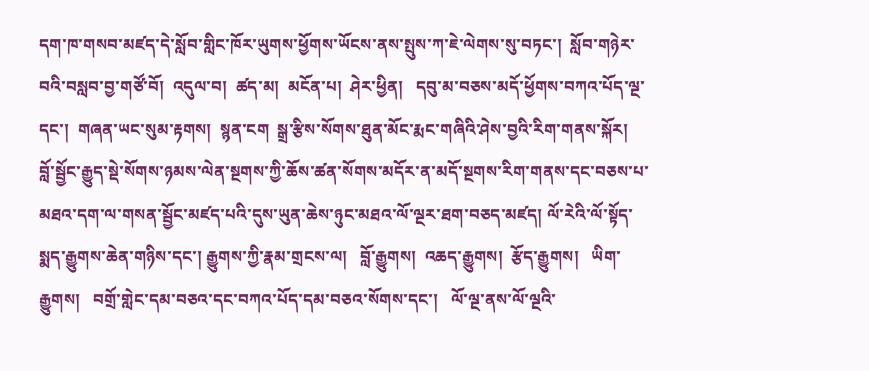དག་ཁ་གསབ་མཛད་དེ་སློབ་གླིང་ཁོར་ཡུགས་ཕྱོགས་ཡོངས་ནས་སྤུས་ཀ་ཇེ་ལེགས་སུ་བཏང་།  སློབ་གཉེར་བའི་བསླབ་བྱ་གཙོ་བོ།  འདུལ་བ།  ཚད་མ།  མངོན་པ།  ཤེར་ཕྱིན།   དབུ་མ་བཅས་མདོ་ཕྱོགས་བཀའ་པོད་ལྔ་དང་།  གཞན་ཡང་སུམ་རྟགས།  སྙན་ངག  སྒྲ་རྩིས་སོགས་ཐུན་མོང་རྨང་གཞིའི་ཤེས་བྱའི་རིག་གནས་སྐོར།    བློ་སྦྱོང་རྒྱུད་སྡེ་སོགས་ཉམས་ལེན་སྔགས་ཀྱི་ཆོས་ཚན་སོགས་མདོར་ན་མདོ་སྔགས་རིག་གནས་དང་བཅས་པ་མཐའ་དག་ལ་གསན་སྦྱོང་མཛད་པའི་དུས་ཡུན་ཆེས་ཉུང་མཐའ་ལོ་ལྔར་ཐག་བཅད་མཛད། ལོ་རེའི་ལོ་སྟོད་སྨད་རྒྱུགས་ཆེན་གཉིས་དང་། རྒྱུགས་ཀྱི་རྣམ་གྲངས་ལ།   བློ་རྒྱུགས།  འཆད་རྒྱུགས།  རྩོད་རྒྱུགས།   ཡིག་རྒྱུགས།   བགྲོ་གླེང་དམ་བཅའ་དང་བཀའ་པོད་དམ་བཅའ་སོགས་དང་།   ལོ་ལྔ་ནས་ལོ་ལྔའི་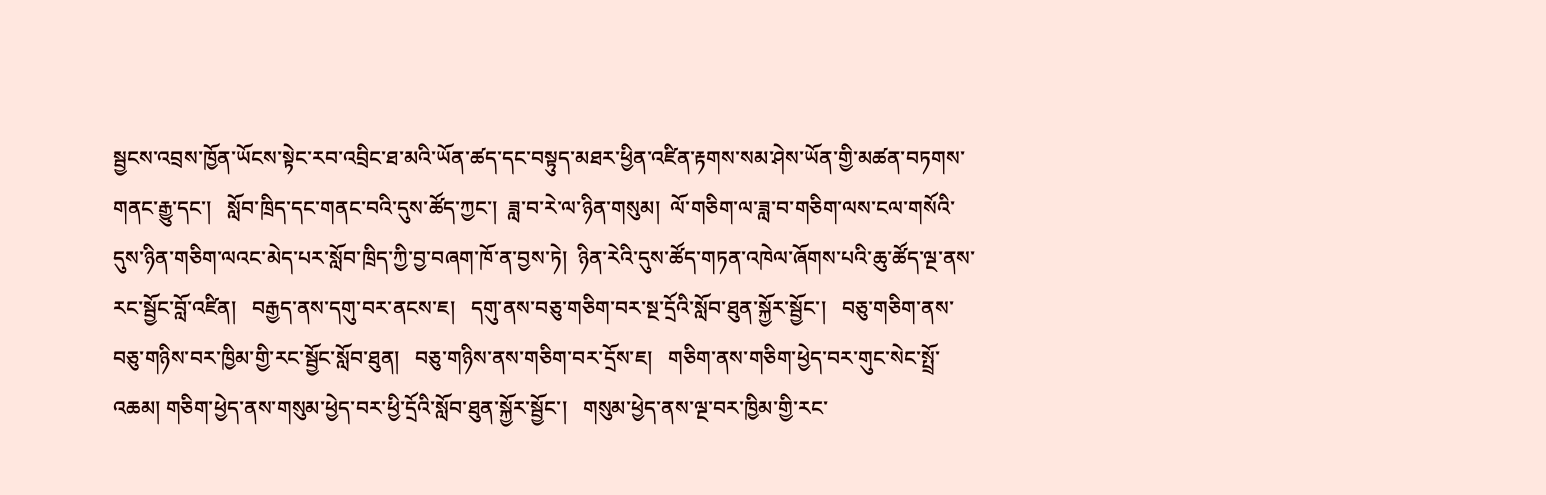སྦྱངས་འབྲས་ཁྱོན་ཡོངས་སྟེང་རབ་འབྲིང་ཐ་མའི་ཡོན་ཚད་དང་བསྟུད་མཐར་ཕྱིན་འཛིན་རྟགས་སམ་ཤེས་ཡོན་གྱི་མཚན་བཏགས་གནང་རྒྱུ་དང་།   སློབ་ཁྲིད་དང་གནང་བའི་དུས་ཚོད་ཀྱང་།  ཟླ་བ་རེ་ལ་ཉིན་གསུམ།  ལོ་གཅིག་ལ་ཟླ་བ་གཅིག་ལས་ངལ་གསོའི་དུས་ཉིན་གཅིག་ལའང་མེད་པར་སློབ་ཁྲིད་ཀྱི་བྱ་བཞག་ཁོ་ན་བྱས་ཏེ།  ཉིན་རེའི་དུས་ཚོད་གཏན་འཁེལ་ཞོགས་པའི་ཆུ་ཚོད་ལྔ་ནས་རང་སྦྱོང་བློ་འཛིན།   བརྒྱད་ནས་དགུ་བར་ནངས་ཇ།   དགུ་ནས་བཅུ་གཅིག་བར་སྔ་དྲོའི་སློབ་ཐུན་སྐྱོར་སྦྱོང་།   བཅུ་གཅིག་ནས་བཅུ་གཉིས་བར་ཁྱིམ་གྱི་རང་སྦྱོང་སློབ་ཐུན།   བཅུ་གཉིས་ནས་གཅིག་བར་དྲོས་ཇ།   གཅིག་ནས་གཅིག་ཕྱེད་བར་གུང་སེང་སྤྲོ་འཆམ། གཅིག་ཕྱེད་ནས་གསུམ་ཕྱེད་བར་ཕྱི་དྲོའི་སློབ་ཐུན་སྐྱོར་སྦྱོང་།   གསུམ་ཕྱེད་ནས་ལྔ་བར་ཁྱིམ་གྱི་རང་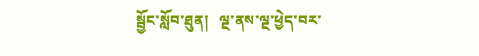སྦྱོང་སློབ་ཐུན།   ལྔ་ནས་ལྔ་ཕྱེད་བར་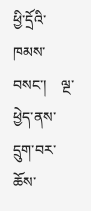ཕྱི་དྲོའི་ཁམས་བསང་།    ལྔ་ཕྱེད་ནས་དྲུག་བར་ཆོས་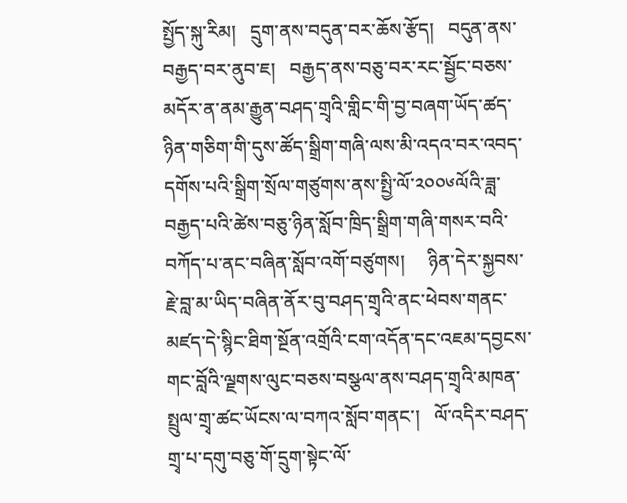སྤྱོད་སྐུ་རིམ།   དྲུག་ནས་བདུན་བར་ཆོས་རྩོད།   བདུན་ནས་བརྒྱད་བར་ནུབ་ཇ།   བརྒྱད་ནས་བཅུ་བར་རང་སྦྱོང་བཅས་མདོར་ན་ནམ་རྒྱུན་བཤད་གྲྭའི་གླིང་གི་བྱ་བཞག་ཡོད་ཚད་ཉིན་གཅིག་གི་དུས་ཚོད་སྒྲིག་གཞི་ལས་མི་འདའ་བར་འབད་དགོས་པའི་སྒྲིག་སྲོལ་གཙུགས་ནས་སྤྱི་ལོ་༢༠༠༦ལོའི་ཟླ་བརྒྱད་པའི་ཚེས་བཅུ་ཉིན་སློབ་ཁྲིད་སྒྲིག་གཞི་གསར་བའི་བཀོད་པ་ནང་བཞིན་སློབ་འགོ་བཙུགས།     ཉིན་དེར་སྐྱབས་རྗེ་བླ་མ་ཡིད་བཞིན་ནོར་བུ་བཤད་གྲྭའི་ནང་ཕེབས་གནང་མཛད་དེ་སྙིང་ཐིག་སྔོན་འགྲོའི་ངག་འདོན་དང་འཇམ་དབྱངས་གང་བློའི་ལྗགས་ལུང་བཅས་བསྩལ་ནས་བཤད་གྲྭའི་མཁན་སྤྲུལ་གྲྭ་ཚང་ཡོངས་ལ་བཀའ་སློབ་གནང་།   ལོ་འདིར་བཤད་གྲྭ་པ་དགུ་བཅུ་གོ་དྲུག་སྟེང་ལོ་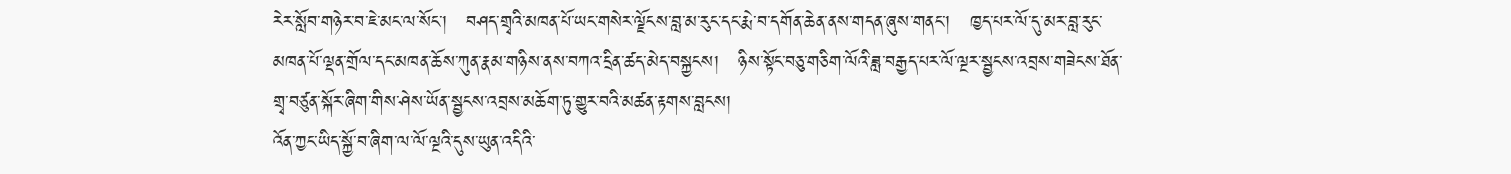རེར་སློབ་གཉེར་བ་ཇེ་མང་ལ་སོང་།   བཤད་གྲྭའི་མཁན་པོ་ཡང་གསེར་ལྗོངས་བླ་མ་རུང་དང་རྨེ་བ་དགོན་ཆེན་ནས་གདན་ཞུས་གནང་།   ཁྱད་པར་ལོ་དུ་མར་བླ་རུང་མཁན་པོ་ལྡན་གྲོལ་དང་མཁན་ཆོས་ཀུན་རྣམ་གཉིས་ནས་བཀའ་དྲིན་ཚད་མེད་བསྐྱངས།   ཉིས་སྟོང་བཅུ་གཅིག་ལོའི་ཟླ་བརྒྱད་པར་ལོ་ལྔར་སྦྱངས་འབྲས་གཟེངས་ཐོན་གྲྭ་བཙུན་སྐོར་ཞིག་གིས་ཤེས་ཡོན་སྦྱངས་འབྲས་མཆོག་ཏུ་གྱུར་བའི་མཚན་རྟགས་བླངས།
འོན་ཀྱང་ཡིད་སྐྱོ་བ་ཞིག་ལ་ལོ་ལྔའི་དུས་ཡུན་འདིའི་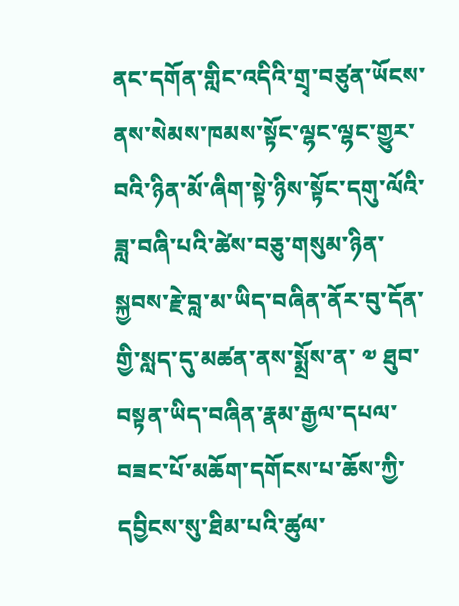ནང་དགོན་གླིང་འདིའི་གྲྭ་བཙུན་ཡོངས་ནས་སེམས་ཁམས་སྟོང་ལྷང་ལྷང་གྱུར་བའི་ཉིན་མོ་ཞིག་སྟེ་ཉིས་སྟོང་དགུ་ལོའི་ཟླ་བཞི་པའི་ཚེས་བཅུ་གསུམ་ཉིན་སྐྱབས་རྗེ་བླ་མ་ཡིད་བཞིན་ནོར་བུ་དོན་གྱི་སླད་དུ་མཚན་ནས་སྨྲོས་ན་ ༧ ཐུབ་བསྟན་ཡིད་བཞིན་རྣམ་རྒྱལ་དཔལ་བཟང་པོ་མཆོག་དགོངས་པ་ཆོས་ཀྱི་དབྱིངས་སུ་ཐིམ་པའི་ཚུལ་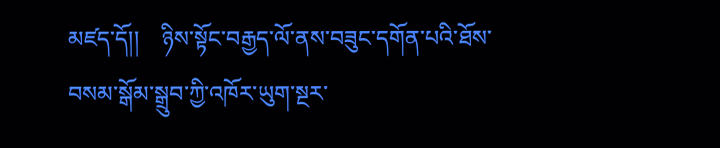མཛད་དོ།།    ཉིས་སྟོང་བརྒྱད་ལོ་ནས་བཟུང་དགོན་པའི་ཐོས་བསམ་སྒོམ་སྒྲུབ་ཀྱི་འཁོར་ཡུག་སྔར་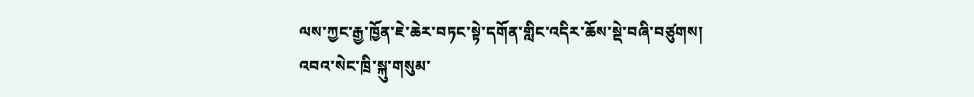ལས་ཀྱང་རྒྱ་ཁྱོན་ཇེ་ཆེར་བཏང་སྟེ་དགོན་གླིང་འདིར་ཆོས་སྡེ་བཞི་བཙུགས།
འབའ་སེང་ཁྲི་སྐུ་གསུམ་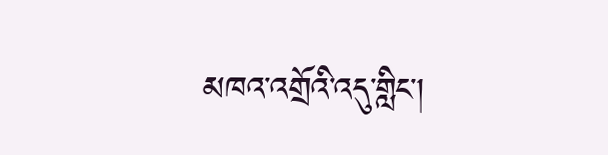མཁའ་འགྲོའི་འདུ་གླིང་།